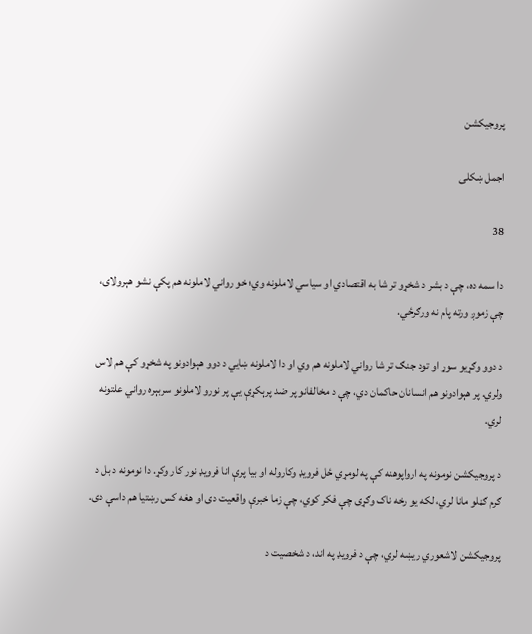پروجيکشن

اجمل ښکلی

38

دا سمه ده، چې د بشر د شخړو تر شا به اقتصادي او سياسي لاملونه وي؛ خو رواني لاملونه هم پکې نشو هېرولای، چې زموږ ورته پام نه ورګرځي.

د دوو وګړيو سوړ او تود جنګ تر شا رواني لاملونه هم وي او دا لاملونه ښايي د دوو هېوادونو په شخړو کې هم لاس ولري. پر هېوادونو هم انسانان حاکمان دي، چې د مخالفانو پر ضد پرېکړې يې پر نورو لاملونو سربېره رواني علتونه لري.

د پروجيکشن نومونه په ارواپوهنه کې په لومړي ځل فرويډ وکاروله او بيا پرې انا فرويډ نور کار وکړ. دا نومونه د بل د ګرم ګڼلو مانا لري، لکه يو رخه ناک وګړی چې فکر کوي، چې زما خبرې واقعيت دی او هغه کس رښتيا هم داسې دی.

پروجيکشن لاشعوري ريښه لري، چې د فرويډ په اند، د شخصيت د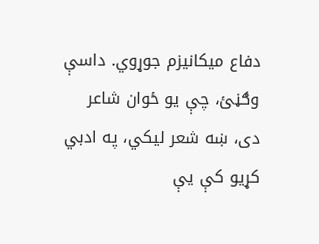دفاع ميکانيزم جوړوي. داسې وګڼئ، چې يو ځوان شاعر دی، ښه شعر ليکي، په ادبي کړيو کې يې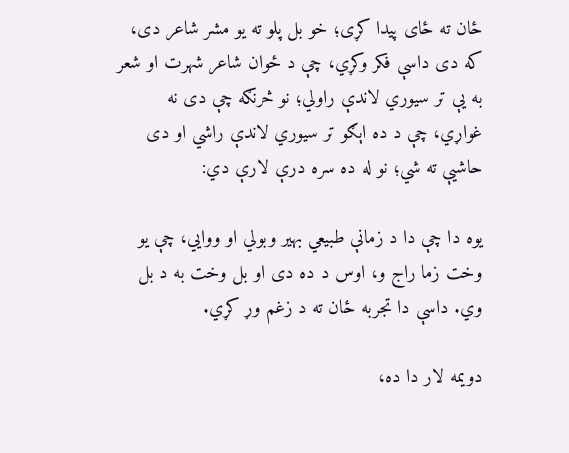ځان ته ځای پيدا کړی؛ خو بل پلو ته يو مشر شاعر دی، که دی داسې فکر وکړي، چې د ځوان شاعر شهرت او شعر به يې تر سيوري لاندې راولي؛ نو څرنګه چې دی نه غواړي، چې د ده اېګو تر سيوري لاندې راشي او دی حاشيې ته شي؛ نو له ده سره درې لارې دي:

يوه دا چې دا د زمانې طبيعي بهير وبولي او ووايي، چې يو وخت زما راج و، اوس د ده دی او بل وخت به د بل وي. داسې دا تجربه ځان ته د زغم وړ کړي.

دويمه لار دا ده،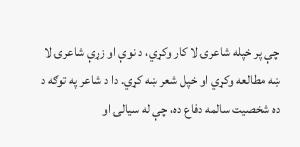چې پر خپله شاعرۍ لا کار وکړي، د نوې او زړې شاعرۍ لا ښه مطالعه وکړي او خپل شعر ښه کړي. دا د شاعر په توګه د ده شخصيت سالمه دفاع ده، چې له سيالۍ او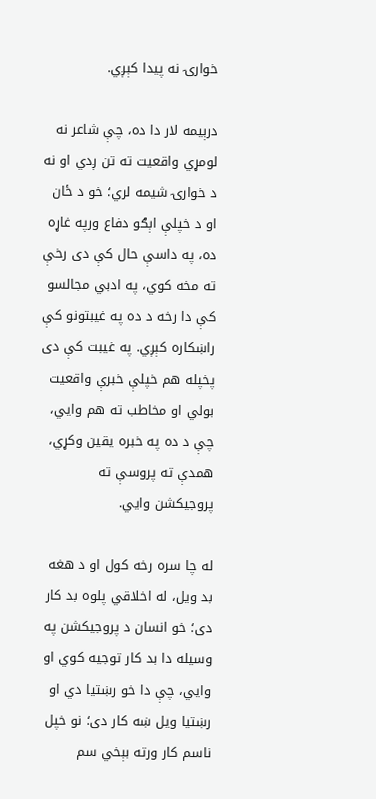خوارۍ نه پيدا کېږي.

درېيمه لار دا ده، چې شاعر نه لومړي واقعيت ته تن ږدي او نه د خوارۍ شيمه لري؛ خو د ځان او د خپلې اېګو دفاع ورپه غاړه ده، په داسې حال کې دی رخې ته مخه کوي، په ادبي مجالسو کې دا رخه د ده په غيبتونو کې راښکاره کېږي. په غيبت کې دی پخپله هم خپلې خبرې واقعيت بولي او مخاطب ته هم وايي، چې د ده په خبره يقين وکړي، همدې ته پروسې ته پروجيکشن وايي.

له چا سره رخه کول او د هغه بد ويل، له اخلاقي پلوه بد کار دی؛ خو انسان د پروجيکشن په وسيله دا بد کار توجيه کوي او وايي، چې دا خو رښتيا دي او رښتيا ويل ښه کار دی؛ نو خپل ناسم کار ورته بېخي سم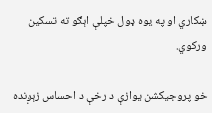ښکاري او په يوه ډول خپلې اېګو ته تسکين ورکوي.

خو پروجيکشن يوازې د رخې د احساس زېږنده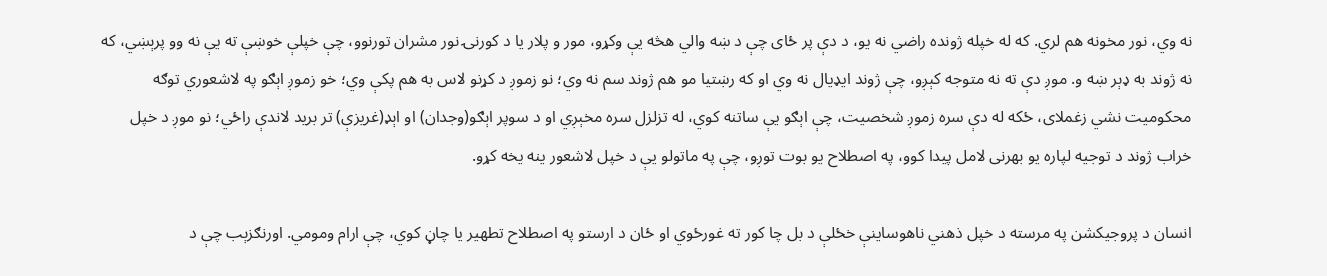نه وي، نور مخونه هم لري. که له خپله ژونده راضي نه يو، د دې پر ځای چې د ښه والي هڅه يې وکړو، مور و پلار يا د کورنۍ نور مشران تورنوو، چې خپلې خوښې ته يې نه وو پرېښي، که نه ژوند به ډېر ښه و. موږ دې ته نه متوجه کېږو، چې ژوند ايډيال نه وي او که رښتيا مو هم ژوند سم نه وي؛ نو زموږ د کړنو لاس به هم پکې وي؛ خو زموږ اېګو په لاشعوري توګه محکوميت نشي زغملای، ځکه له دې سره زموږ شخصيت، چې اېګو يې ساتنه کوي، له تزلزل سره مخېږي او د سوپر اېګو(وجدان) او اېډ(غريزې) تر بريد لاندې راځي؛ نو موږ د خپل خراب ژوند د توجيه لپاره يو بهرنی لامل پيدا کوو، په اصطلاح يو بوت توږو، چې په ماتولو يې د خپل لاشعور ينه يخه کړو.

انسان د پروجيکشن په مرسته د خپل ذهني ناهوساينې خځلې د بل چا کور ته غورځوي او ځان د ارستو په اصطلاح تطهير يا چاڼ کوي، چې ارام ومومي. اورنګزېب چې د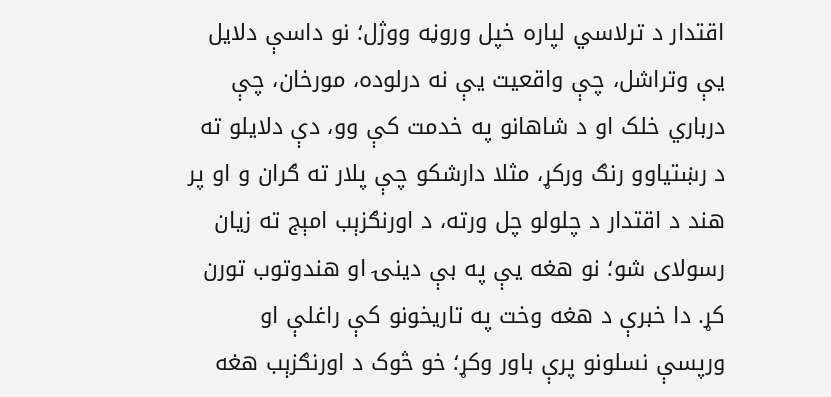اقتدار د ترلاسي لپاره خپل وروڼه ووژل؛ نو داسې دلايل يې وتراشل، چې واقعيت يې نه درلوده، مورخان، چې درباري خلک او د شاهانو په خدمت کې وو، دې دلايلو ته د رښتياوو رنګ ورکړ، مثلا دارشکو چې پلار ته ګران و او پر هند د اقتدار د چلولو چل ورته، د اورنګزېب امېج ته زيان رسولای شو؛ نو هغه يې په بې دينۍ او هندوتوب تورن کړ. دا خبرې د هغه وخت په تاريخونو کې راغلې او ورپسې نسلونو پرې باور وکړ؛ خو څوک د اورنګزېب هغه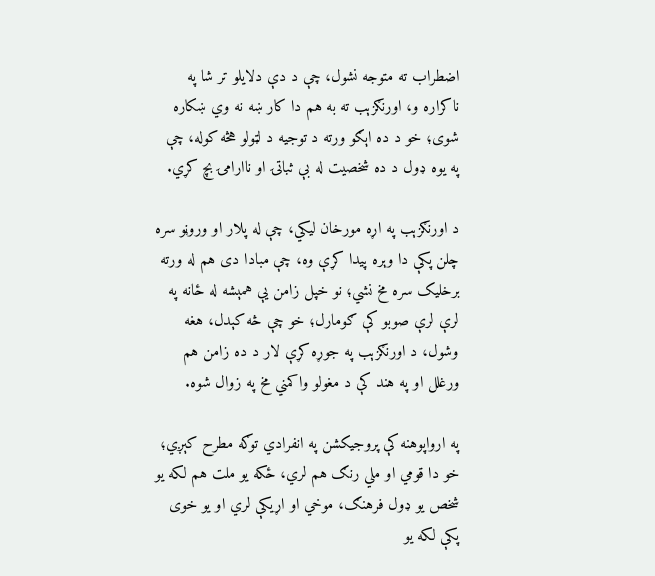اضطراب ته متوجه نشول، چې د دې دلايلو تر شا په ناکراره و، اورنګزېب ته به هم دا کار ښه نه وي ښکاره شوی؛ خو د ده اېګو ورته د توجيه د لټولو هڅه کوله، چې په يوه ډول د ده شخصيت له بې ثباتۍ او ناارامۍ بچ کړي.

د اورنګزېب په اړه مورخان ليکي، چې له پلار او وروڼو سره چلن پکې دا وېره پيدا کړې وه، چې مبادا دی هم له ورته برخليک سره مخ نشي؛ نو خپل زامن يې همېشه له ځانه په لرې لرې صوبو کې ګومارل؛ خو چې څه کېدل، هغه وشول، د اورنګزېب په جوړه کړې لار د ده زامن هم ورغلل او په هند کې د مغولو واکمني مخ په زوال شوه.

په ارواپوهنه کې پروجيکشن په انفرادي توګه مطرح کېږي؛ خو دا قومي او ملي رنګ هم لري، ځکه يو ملت هم لکه يو شخص يو ډول فرهنګ، موخي او اړيکې لري او يو خوی پکې لکه يو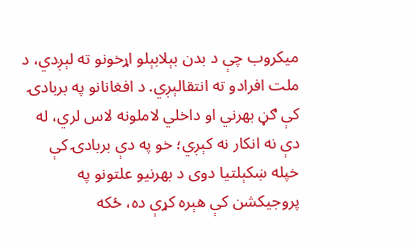ميکروب چې د بدن بېلابېلو اړخونو ته لېږدي، د ملت افرادو ته انتقالېږي. د افغانانو په بربادۍ کې ګڼ بهرني او داخلي لاملونه لاس لري، له دې نه انکار نه کېږي؛ خو په دې بربادۍ کې خپله ښکېلتيا دوی د بهرنيو علتونو په پروجيکشن کې هېره کړې ده، ځکه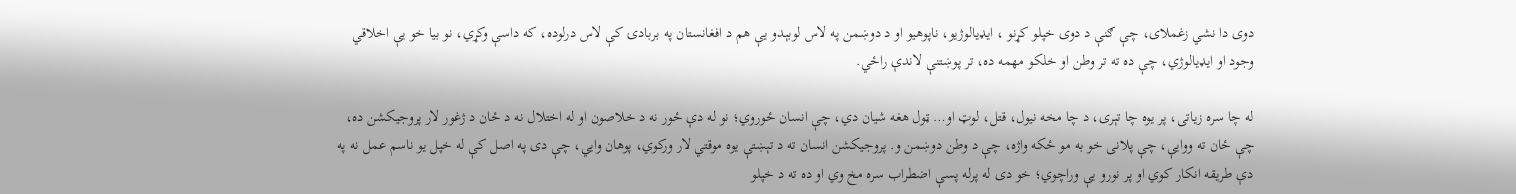دوی دا نشي زغملای، چې ګنې د دوی خپلو کړنو ، ايډيالوژيو، ناپوهيو او د دوښمن په لاس لوبېدو يې هم د افغانستان په بربادۍ کې لاس درلوده، که داسې وکړي، نو بيا خو يې اخلاقي وجود او ايډيالوژي، چې ده ته تر وطن او خلکو مهمه ده، تر پوښتنې لاندې راځي.

له چا سره زياتی، پر يوه چا تېری، د چا مخه نيول، قتل، لوټ او… ټول هغه شيان دي، چې انسان ځوروي؛ نو له دې ځور نه د خلاصون او له اختلال نه د ځان د ژغور لار پروجيکشن ده، چې ځان ته ووايې، چې پلانی خو به مو ځکه واژه، چې د وطن دوښمن و. پروجيکشن انسان ته د تېښتې يوه موقتي لار ورکوي، پوهان وايي، چې دی په اصل کې له خپل يو ناسم عمل نه په دې طريقه انکار کوي او پر نورو يې وراچوي؛ خو دی له پرله پسې اضطراب سره مخ وي او ده ته د خپلو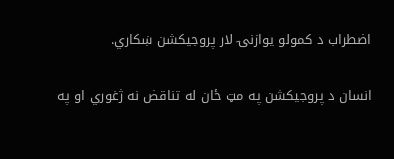اضطراب د کمولو يوازنۍ لار پروجيکشن ښکاري.

انسان د پروجيکشن په مټ ځان له تناقض نه ژغوري او په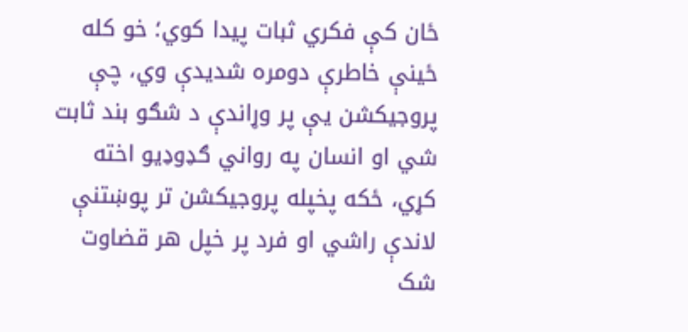ځان کې فکري ثبات پيدا کوي؛ خو کله ځينې خاطرې دومره شديدې وي، چې پروجيکشن يې پر وړاندې د شګو بند ثابت شي او انسان په رواني ګډوډيو اخته کړي، ځکه پخپله پروجيکشن تر پوښتنې لاندې راشي او فرد پر خپل هر قضاوت شک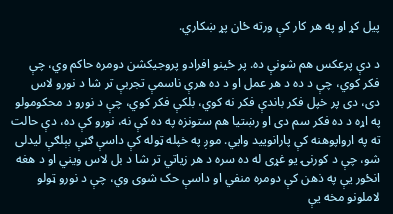پيل کړ او په هر کار کې ورته ځان پړ ښکاري.

د دې پرعکس هم شونې ده. پر ځينو افرادو پروجيکشن دومره حاکم وي، چې فکر کوي، چې د ده د هر عمل او د ده هرې ناسمې تجربې تر شا د نورو لاس دی، دی پر خپل فکر باندې فکر نه کوي، بلکې فکر کوي، چې د نورو د محکومولو په اړه د ده فکر سم دی او رښتيا هم ستونزه په ده کې نه، نورو کې ده، دې حالت ته په ارواپوهنه کې پارانوييد وايي. موږ په خپله ټوله کې داسې ګڼې بېلګې ليدلی شو، چې د کورنۍ يو غړی له ده سره د هر زياتي تر شا د بل لاس ويني او د هغه انځور يې په ذهن کې دومره منفي او داسې حک شوی وي، چې د نورو ټولو لاملونو مخه يې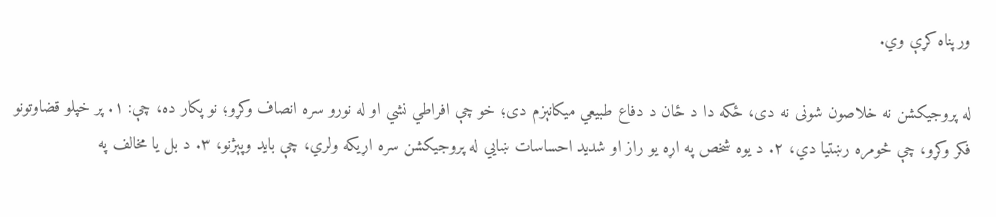ورپناه کړې وي.

له پروجيکشن نه خلاصون شونی نه دی، ځکه دا د ځان د دفاع طبيعي ميکانېزم دی؛ خو چې افراطي نشي او له نورو سره انصاف وکړو؛ نو پکار ده، چې: ۱. پر خپلو قضاوتونو فکر وکړو، چې څومره رښتيا دي، ۲. د يوه شخص په اړه يو راز او شديد احساسات ښايي له پروجيکشن سره اړيکه ولري، چې بايد وپېژنو، ۳. د بل يا مخالف په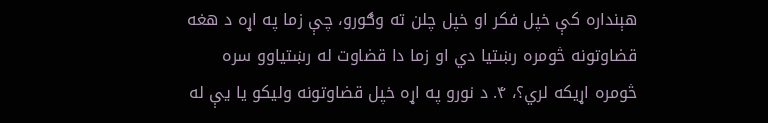هېنداره کې خپل فکر او خپل چلن ته وګورو، چې زما په اړه د هغه قضاوتونه څومره رښتيا دي او زما دا قضاوت له رښتياوو سره څومره اړيکه لري؟، ۴. د نورو په اړه خپل قضاوتونه وليکو يا يې له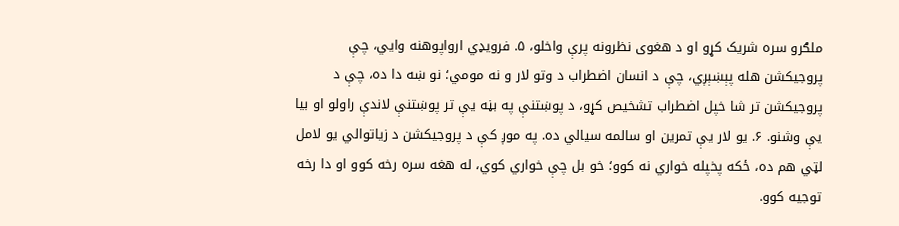ملګرو سره شريک کړو او د هغوی نظرونه پرې واخلو، ۵. فرويډي ارواپوهنه وايي، چې پروجيکشن هله پېښېږي، چې د انسان اضطراب د وتو لار و نه مومي؛ نو ښه دا ده، چې د پروجيکشن تر شا خپل اضطراب تشخيص کړو، د پوښتنې په بڼه يې تر پوښتنې لاندې راولو او بيا يې وشنو. ۶. يو لار يې تمرين او سالمه سيالي ده. په موږ کې د پروجيکشن د زياتوالي يو لامل لټي هم ده، ځکه پخپله خواري نه کوو؛ خو بل چې خواري کوي، له هغه سره رخه کوو او دا رخه توجيه کوو.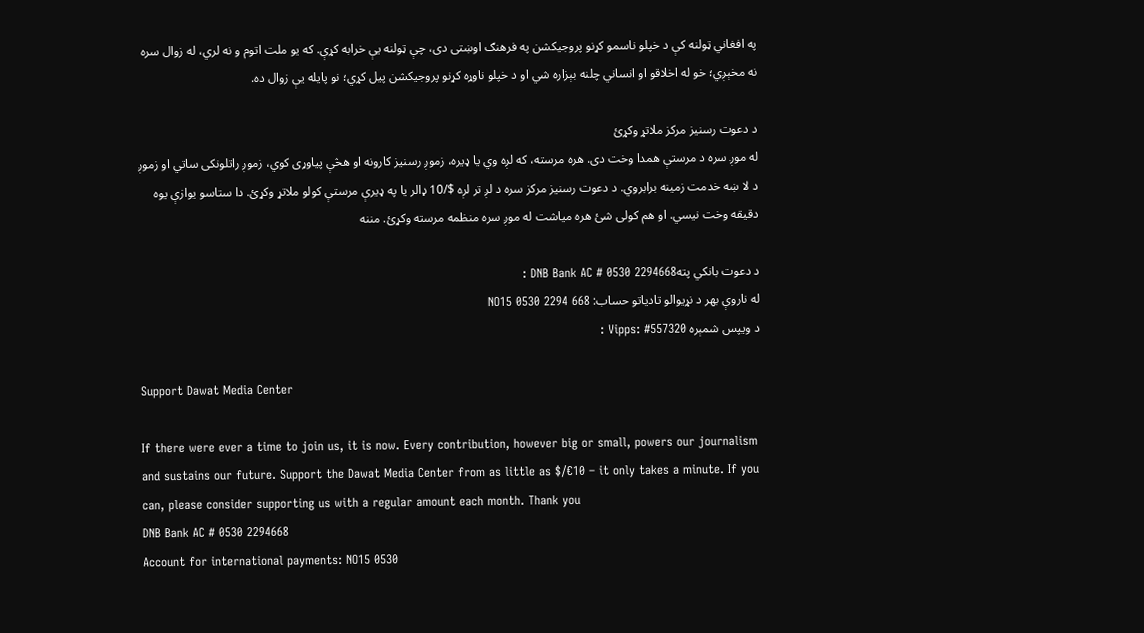په افغاني ټولنه کې د خپلو ناسمو کړنو پروجيکشن په فرهنګ اوښتی دی، چې ټولنه يې خرابه کړې. که يو ملت اتوم و نه لري، له زوال سره نه مخېږي؛ خو له اخلاقو او انساني چلنه بېزاره شي او د خپلو ناوړه کړنو پروجيکشن پيل کړي؛ نو پايله يې زوال ده.

د دعوت رسنیز مرکز ملاتړ وکړئ
له موږ سره د مرستې همدا وخت دی. هره مرسته، که لږه وي یا ډیره، زموږ رسنیز کارونه او هڅې پیاوړی کوي، زموږ راتلونکی ساتي او زموږ د لا ښه خدمت زمینه برابروي. د دعوت رسنیز مرکز سره د لږ تر لږه $/10 ډالر یا په ډیرې مرستې کولو ملاتړ وکړئ. دا ستاسو یوازې یوه دقیقه وخت نیسي. او هم کولی شئ هره میاشت له موږ سره منظمه مرسته وکړئ. مننه

د دعوت بانکي پتهDNB Bank AC # 0530 2294668 :
له ناروې بهر د نړیوالو تادیاتو حساب: NO15 0530 2294 668
د ویپس شمېره Vipps: #557320 :

Support Dawat Media Center

If there were ever a time to join us, it is now. Every contribution, however big or small, powers our journalism and sustains our future. Support the Dawat Media Center from as little as $/€10 – it only takes a minute. If you can, please consider supporting us with a regular amount each month. Thank you
DNB Bank AC # 0530 2294668
Account for international payments: NO15 0530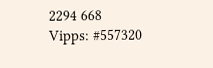2294 668
Vipps: #557320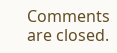Comments are closed.